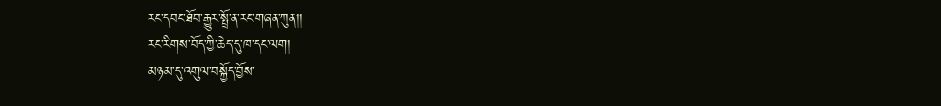རང་དབང་ཐོབ་རྒྱུར་སྤྲོ་ན་རང་གཞན་ཀུན།།
རང་རིགས་བོད་ཀྱི་ཆེད་དུ་ཁ་དང་ལག།
མཉམ་དུ་འགུལ་བསྐྱོད་བྱོས་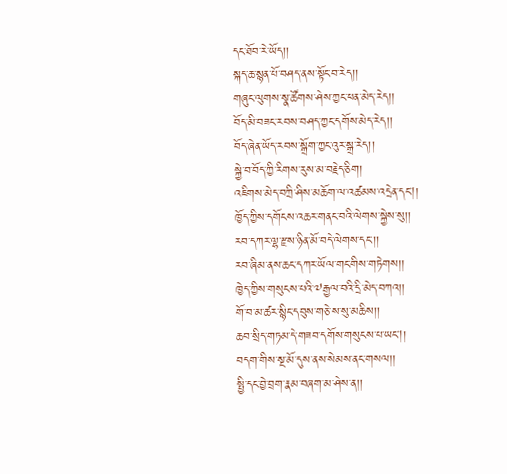དང་ཐོབ་རེ་ཡོད།།
སྐད་ཆ་སྙན་པོ་བཤད་ནས་སྟོང་བ་རེད།།
གཞུང་ལུགས་སྣ་ཚོགས་ཤེས་ཀྱང་ཕན་མེད་རེད།།
བོད་མི་བཟང་རབས་བཤད་ཀྱང་དགོས་མེད་རེད།།
བོད་ཞེན་ཡོད་རབས་སྒྲོག་ཀྱང་འུར་སྒྲ་རེད།།
སྐྱེ་བ་བོད་ཀྱི་རིགས་རུས་མ་བརྗེད་ཅིག།
འཇིགས་མེད་བཀྲི་ཤིས་མཆོག་ལ་འཚམས་འདྲེན་དང།།
ཁྱོད་ཀྱིས་དགོངས་འཆར་གནང་བའི་ལེགས་སྐྱེས་སུ།།
རབ་དཀར་ལྷ་རྫས་ཉིན་མོ་བདེ་ལེགས་དང་།།
རབ་ཞིམ་ནས་ཆང་དཀར་ཡོལ་གང་གིས་གཏེགས།།
ཁྱེད་ཀྱིས་གསུངས་པའི་༧རྒྱལ་བའི་དྲི་མེད་བཀའ།།
གོ་བ་མ་ཚར་སྙིང་དབུས་གཅེ་ས་སུ་མཆིས།།
ཆབ་སྲིད་གཏམ་དེ་གཟབ་དགོས་གསུངས་པ་ཡང།།
བདག་གིས་སྔ་མོ་དུས་ནས་སེམས་ནང་གསལ།།
སྤྱི་དང་བྱེ་བྲག་རྣམ་བཞག་མ་ཤེས་ན།།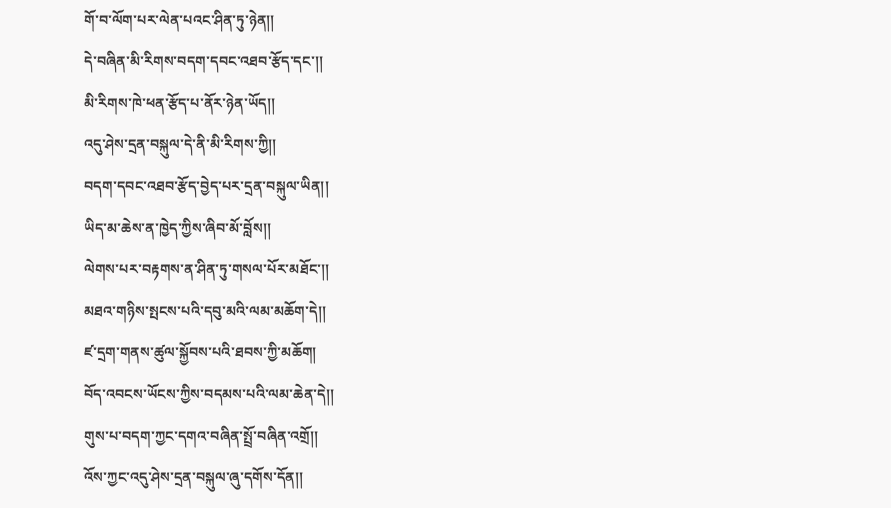གོ་བ་ལོག་པར་ལེན་པའང་ཤིན་ཏུ་ཉེན།།
དེ་བཞིན་མི་རིགས་བདག་དབང་འཐབ་རྩོད་དང་།།
མི་རིགས་ཁེ་ཕན་རྩོད་པ་ནོར་ཉེན་ཡོད།།
འདུ་ཤེས་དྲན་བསྐུལ་དེ་ནི་མི་རིགས་ཀྱི།།
བདག་དབང་འཐབ་རྩོད་བྱེད་པར་དྲན་བསྐུལ་ཡིན།།
ཡིད་མ་ཆེས་ན་ཁྱེད་ཀྱིས་ཞིབ་མོ་བློས།།
ལེགས་པར་བརྟགས་ན་ཤིན་ཏུ་གསལ་པོར་མཐོང་།།
མཐའ་གཉིས་སྤངས་པའི་དབུ་མའི་ལམ་མཆོག་དེ།།
ཛ་དྲག་གནས་ཚུལ་སྐྱོབས་པའི་ཐབས་ཀྱི་མཆོག།
བོད་འབངས་ཡོངས་ཀྱིས་བདམས་པའི་ལམ་ཆེན་དེ།།
གུས་པ་བདག་ཀྱང་དགའ་བཞིན་སྤྲོ་བཞིན་འགྲོ།།
འོས་ཀྱང་འདུ་ཤེས་དྲན་བསྐུལ་ཞུ་དགོས་དོན།།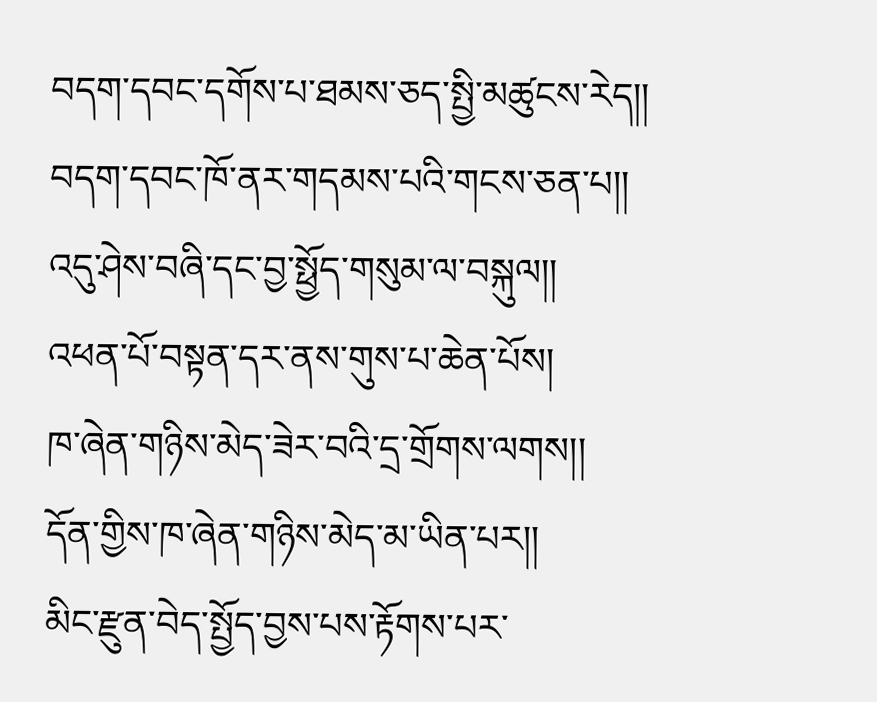བདག་དབང་དགོས་པ་ཐམས་ཅད་སྤྱི་མཚུངས་རེད།།
བདག་དབང་ཁོ་ནར་གདམས་པའི་གངས་ཅན་པ།།
འདུ་ཤེས་བཞི་དང་བྱ་སྥྱོད་གསུམ་ལ་བསྐུལ།།
འཕན་པོ་བསྟན་དར་ནས་གུས་པ་ཆེན་པོས།
ཁ་ཞེན་གཉིས་མེད་ཟེར་བའི་དྲ་གྲོགས་ལགས།།
དོན་གྱིས་ཁ་ཞེན་གཉིས་མེད་མ་ཡིན་པར།།
མིང་རྫུན་བེད་སྤྱོད་བྱས་པས་རྟོགས་པར་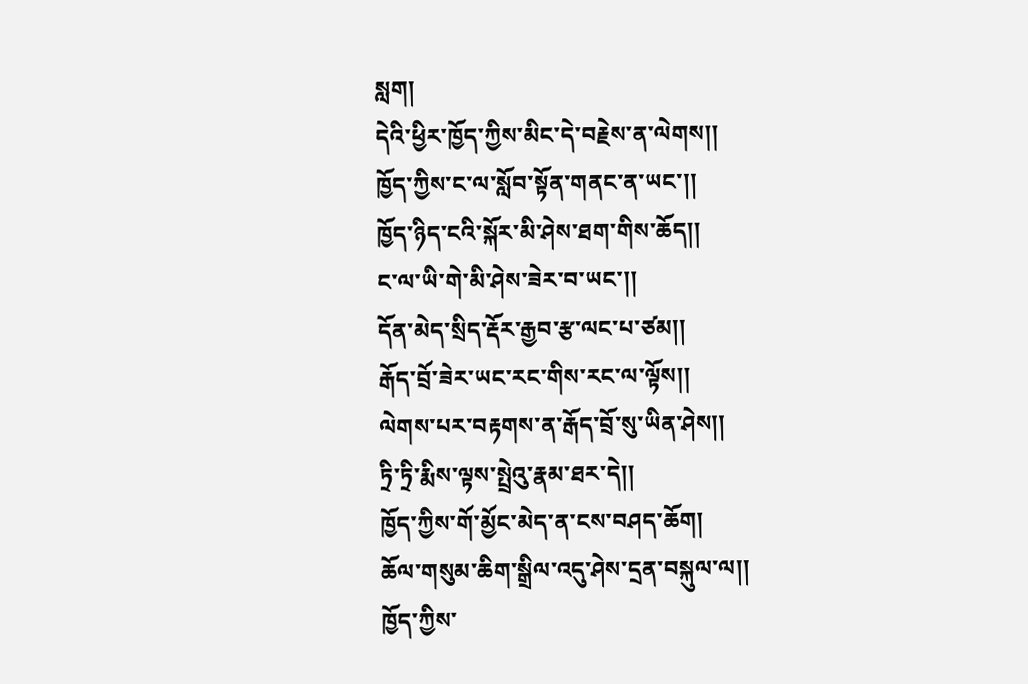སླག།
དེའི་ཕྱིར་ཁྱོད་ཀྱིས་མིང་དེ་བརྗེས་ན་ལེགས།།
ཁྱོད་ཀྱིས་ང་ལ་སློབ་སྟོན་གནང་ན་ཡང་།།
ཁྱོད་ཉིད་ངའི་སྐོར་མི་ཤེས་ཐག་གིས་ཆོད།།
ང་ལ་ཡི་གེ་མི་ཤེས་ཟེར་བ་ཡང་།།
དོན་མེད་སྲིད་རྡོར་རྒྱབ་རྩ་ལང་པ་ཙམ།།
རྒོད་བྲོ་ཟེར་ཡང་རང་གིས་རང་ལ་ལྟོས།།
ལེགས་པར་བརྟགས་ན་རྒོད་བྲོ་སུ་ཡིན་ཤེས།།
ཏྲི་ཏྲི་རྨིས་ལྟས་སྤྲེའུ་རྣམ་ཐར་དེ།།
ཁྱོད་ཀྱིས་གོ་མྱོང་མེད་ན་ངས་བཤད་ཆོག།
ཆོལ་གསུམ་ཆིག་སྒྲིལ་འདུ་ཤེས་དྲན་བསྐུལ་ལ།།
ཁྱོད་ཀྱིས་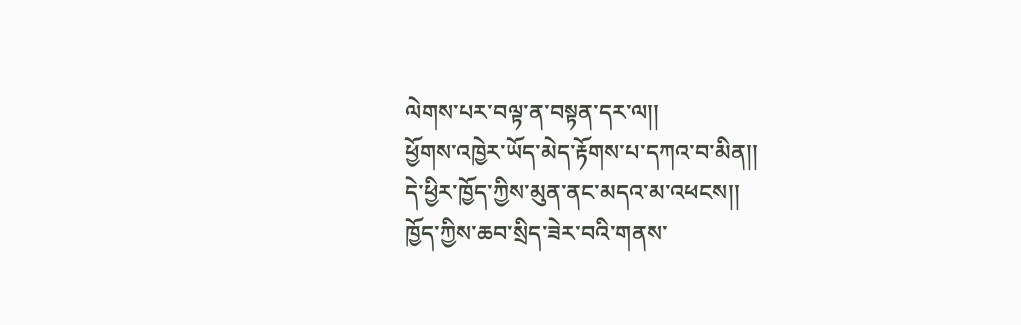ལེགས་པར་བལྟ་ན་བསྟན་དར་ལ།།
ཕྱོགས་འཁྱེར་ཡོད་མེད་རྟོགས་པ་དཀའ་བ་མིན།།
དེ་ཕྱིར་ཁྱོད་ཀྱིས་མུན་ནང་མདའ་མ་འཕངས།།
ཁྱོད་ཀྱིས་ཆབ་སྲིད་ཟེར་བའི་གནས་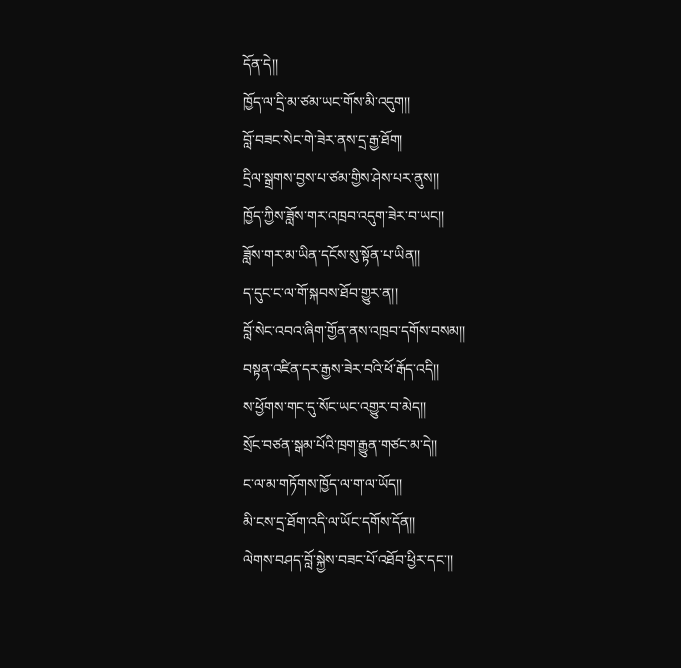དོན་དེ།།
ཁྱོད་ལ་དྲི་མ་ཙམ་ཡང་གོས་མི་འདུག།།
བློ་བཟང་སེང་གེ་ཟེར་ནས་དྲ་རྒྱ་ཐོག།
དྲིལ་སྒྲགས་བྱས་པ་ཙམ་གྱིས་ཤེས་པར་ནུས།།
ཁྱོད་ཀྱིས་ཟློས་གར་འཁྲབ་འདུག་ཟེར་བ་ཡང།།
ཟློས་གར་མ་ཡིན་དངོས་སུ་སྟོན་པ་ཡིན།།
ད་དུང་ང་ལ་གོ་སྐབས་ཐོབ་གྱུར་ན།།
བློ་སེང་འབའ་ཞིག་གྱོན་ནས་འཁྲབ་དགོས་བསམ།།
བསྟན་འཛིན་དར་རྒྱས་ཟེར་བའི་ཕོ་རྒོད་འདི།།
ས་ཕྱོགས་གང་དུ་སོང་ཡང་འགྱུར་བ་མེད།།
སྲོང་བཙན་སྒམ་པོའི་ཁྲག་རྒྱུན་གཙང་མ་དེ།།
ང་ལ་མ་གཏོགས་ཁྱོད་ལ་ག་ལ་ཡོད།།
མི་ངས་དྲ་ཐོག་འདི་ལ་ཡོང་དགོས་དོན།།
ལེགས་བཤད་བློ་སྐྱེས་བཟང་པོ་འཐོབ་ཕྱིར་དང་།།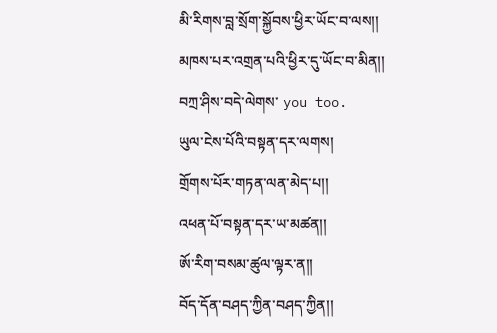མི་རིགས་བླ་སྲོག་སྐྱོབས་ཕྱིར་ཡོང་བ་ལས།།
མཁས་པར་འགྲན་པའི་ཕྱིར་དུ་ཡོང་བ་མིན།།
བཀྲ་ཤིས་བདེ་ལེགས་ you too.
ཡུལ་ངེས་པོའི་བསྟན་དར་ལགས།
གྲོགས་པོར་གཏན་ལན་མེད་པ།།
འཕན་པོ་བསྟན་དར་ཡ་མཚན།།
ཨོ་རིག་བསམ་ཚུལ་ལྟར་ན།།
བོད་དོན་བཤད་ཀྱིན་བཤད་ཀྱིན།།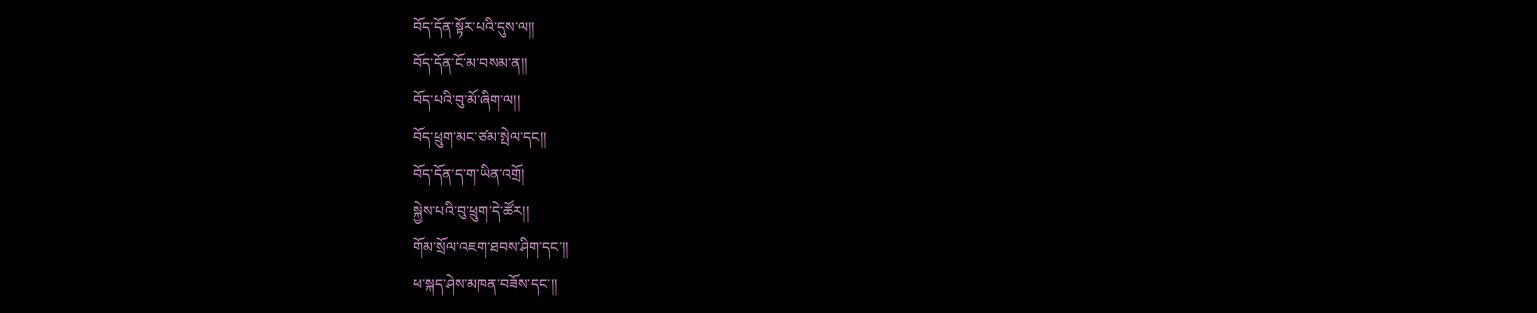བོད་དོན་སྟོར་པའི་དུས་ལ།།
བོད་དོན་ངོ་མ་བསམ་ན།།
བོད་པའི་བུ་མོ་ཞིག་ལ།།
བོད་ཕྲུག་མང་ཙམ་སྤེལ་དང།།
བོད་དོན་ད་ག་ཡིན་འགྲོ།
སྐྱེས་པའི་བུ་ཕྲུག་དེ་ཚོར།།
གོམ་སྲོལ་འཇག་ཐབས་ཤིག་དང་།།
ཕ་སྐད་ཤེས་མཁན་བཟོས་དང་།།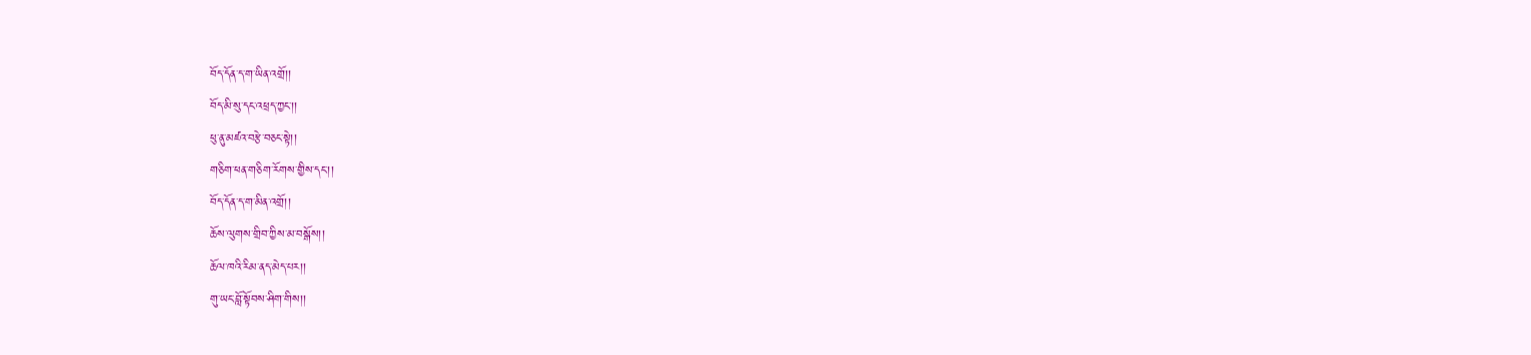བོད་དོན་ད་ག་ཡིན་འགྲོ།།
བོད་མི་སུ་དང་འཕྲད་ཀྱང་།།
ཕུ་ནུ་མཛའ་བརྩེ་བཅང་སྟེ།།
གཅིག་ཕན་གཅིག་རོགས་གྱིས་དང་།།
བོད་དོན་ད་ག་མིན་འགྲོ།།
ཆོས་ལུགས་གྲིབ་ཀྱིས་མ་བསྒོས།།
ཆོལ་ཁའི་རིམ་ནད་མེད་པར།།
གུ་ཡང་བློ་སྟོབས་ཤིག་གིས།།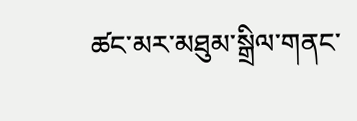ཚང་མར་མཐུམ་སྒྲིལ་གནང་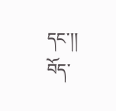དང་།།
བོད་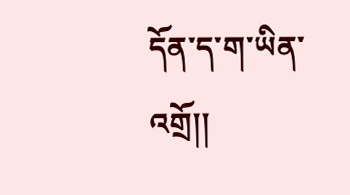དོན་ད་ག་ཡིན་འགྲོ།།